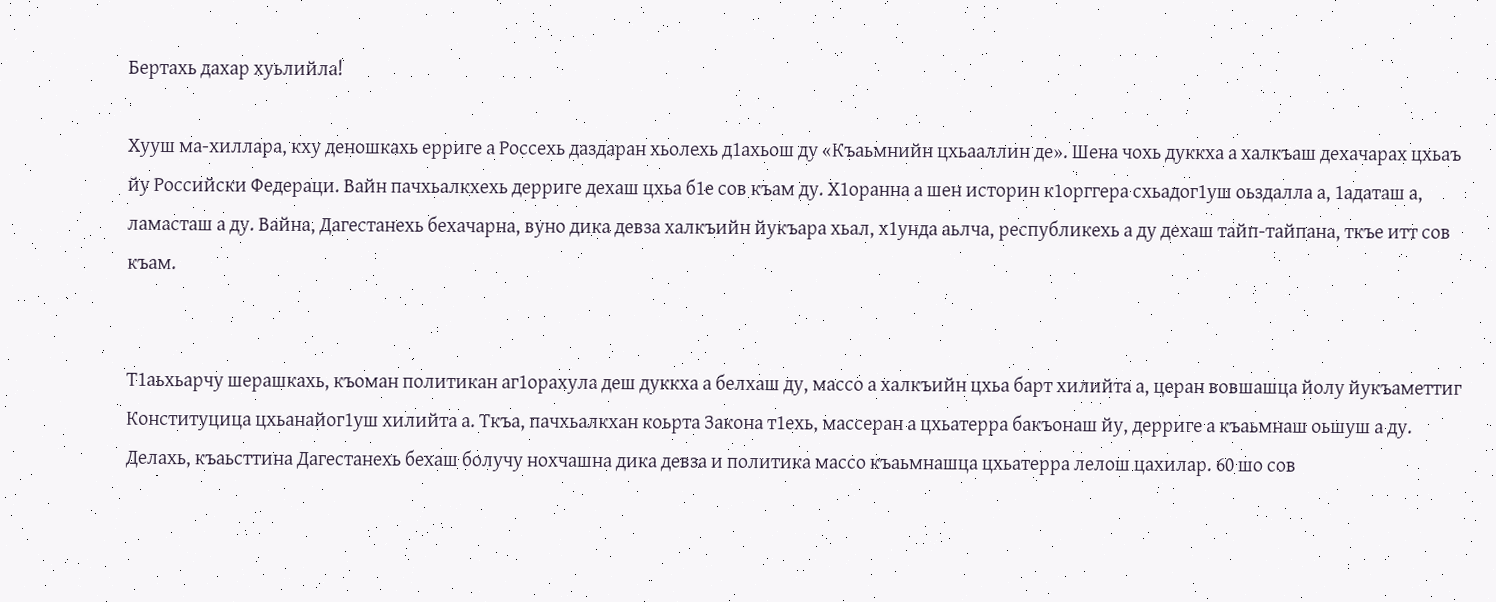Бертахь дахар хуьлийла!

Хууш ма-хиллара, кху деношкахь ерриге а Россехь даздаран хьолехь д1ахьош ду «Къаьмнийн цхьааллин де». Шена чохь дуккха а халкъаш дехачарах цхьаъ йу Российски Федераци. Вайн пачхьалкхехь дерриге дехаш цхьа б1е сов къам ду. Х1оранна а шен историн к1орггера схьадог1уш оьздалла а, 1адаташ а, ламасташ а ду. Вайна, Дагестанехь бехачарна, вуно дика девза халкъийн йукъара хьал, х1унда аьлча, республикехь а ду дехаш тайп-тайпана, ткъе итт сов къам.


Т1аьхьарчу шерашкахь, къоман политикан аг1орахула деш дуккха а белхаш ду, массо а халкъийн цхьа барт хилийта а, церан вовшашца йолу йукъаметтиг Конституцица цхьанайог1уш хилийта а. Ткъа, пачхьалкхан коьрта Закона т1ехь, массеран а цхьатерра бакъонаш йу, дерриге а къаьмнаш оьшуш а ду. Делахь, къаьсттина Дагестанехь бехаш болучу нохчашна дика девза и политика массо къаьмнашца цхьатерра лелош цахилар. 60 шо сов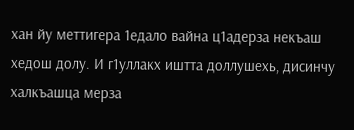хан йу меттигера 1едало вайна ц1адерза некъаш хедош долу. И г1уллакх иштта доллушехь, дисинчу халкъашца мерза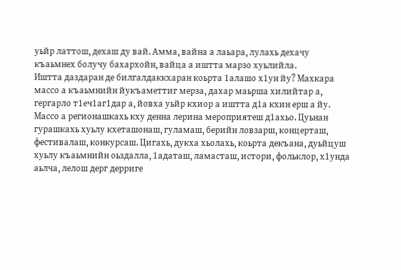уьйр латтош, дехаш ду вай. Амма, вайна а лаьара, лулахь дехачу къаьмнех болучу бахархойн, вайца а иштта марзо хуьлийла.
Иштта даздаран де билгалдаккхаран коьрта 1алашо х1ун йу? Махкара массо а къаьмнийн йукъаметтиг мерза, дахар маьрша хилийтар а, гергарло т1еч1аг1дар а, йовха уьйр кхиор а иштта д1а кхин ерш а йу. Массо а регионашкахь кху денна лерина мероприятеш д1ахьо. Цуьнан гурашкахь хуьлу кхеташонаш, гуламаш, берийн ловзарш, концерташ, фестивалаш, конкурсаш. Цигахь, дукха хьолахь, коьрта декъана, дуьйцуш хуьлу къаьмнийн оьздалла, 1адаташ, ламасташ, истори, фольклор, х1унда аьлча, лелош дерг дерриге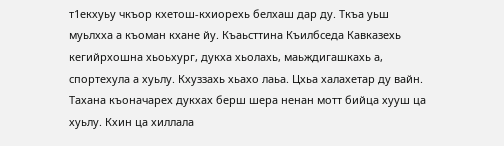т1екхуьу чкъор кхетош-кхиорехь белхаш дар ду. Ткъа уьш муьлхха а къоман кхане йу. Къаьсттина Къилбседа Кавказехь кегийрхошна хьоьхург, дукха хьолахь, маьждигашкахь а, спортехула а хуьлу. Кхуззахь хьахо лаьа. Цхьа халахетар ду вайн. Тахана къоначарех дукхах берш шера ненан мотт бийца хууш ца хуьлу. Кхин ца хиллала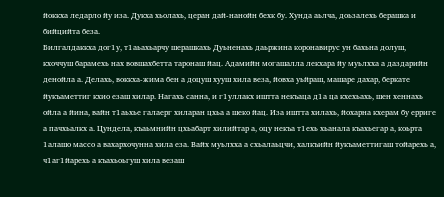йоккха ледарло йу иза. Дукха хьолахь, церан дай-нанойн бехк бу. Хунда аьлча, доьзалехь берашка и бийцийта беза.
Билгалдаккха дог1у, т1аьахьарчу шерашкахь Дуьненахь даьржина коронавирус ун бахьна долуш, кхоччуш барамехь нах вовшахбетта таронаш йац. Адамийн могашалла лекхара йу муьлхха а даздарийн денойла а. Делахь, воккха-жима бен а доцуш хууш хила веза, йовха уьйраш, машаре дахар, беркате йукъаметтиг кхио езаш хилар. Нагахь санна, и г1уллакх иштта некъаца д1а ца кхехьахь, шен хеннахь ойла а йина, вайн т1аьхье галаерг хиларан цхьа а шеко йац. Иза иштта хилахь, йохарна кхерам бу ерриге а пачхьалкх а. Цундела, къаьмнийн цхьабарт хилийтар а, оцу некъа т1ехь хьанала къахьегар а, коьрта 1алашо массо а вахархочунна хила еза. Вайх муьлхха а схьалаьцчи, халкъийн йукъаметтигаш тойарехь а, ч1аг1йарехь а къахьоьгуш хила везаш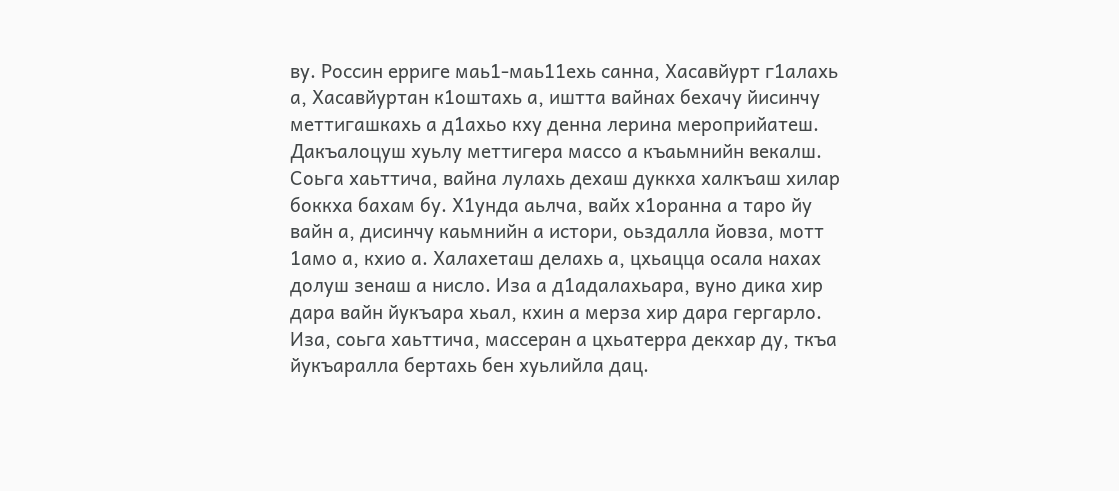ву. Россин ерриге маь1-маь11ехь санна, Хасавйурт г1алахь а, Хасавйуртан к1оштахь а, иштта вайнах бехачу йисинчу меттигашкахь а д1ахьо кху денна лерина мероприйатеш. Дакъалоцуш хуьлу меттигера массо а къаьмнийн векалш. Соьга хаьттича, вайна лулахь дехаш дуккха халкъаш хилар боккха бахам бу. Х1унда аьлча, вайх х1оранна а таро йу вайн а, дисинчу каьмнийн а истори, оьздалла йовза, мотт 1амо а, кхио а. Халахеташ делахь а, цхьацца осала нахах долуш зенаш а нисло. Иза а д1адалахьара, вуно дика хир дара вайн йукъара хьал, кхин а мерза хир дара гергарло. Иза, соьга хаьттича, массеран а цхьатерра декхар ду, ткъа йукъаралла бертахь бен хуьлийла дац.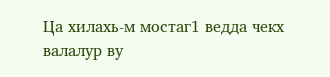Ца хилахь-м мостаг1 ведда чекх валалур ву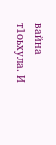вайна т1оьхула. И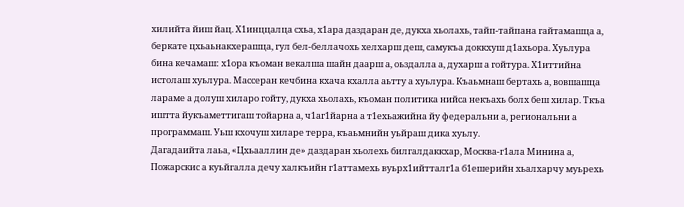хилийта йиш йац. Х1инццалца схьа, х1ара даздаран де, дукха хьолахь, тайп-тайпана гайтамашца а, беркате цхьаьнакхерашца, гул бел-беллачохь хелхарш деш, самукъа доккхуш д1ахьора. Хуьлура бина кечамаш: х1ора къоман векалша шайн даарш а, оьздалла а, духарш а гойтура. Х1иттийна истолаш хуьлура. Массеран кечбина кхача кхалла аьтту а хуьлура. Къаьмнаш бертахь а, вовшашца лараме а долуш хиларо гойту, дукха хьолахь, къоман политика нийса некъахь болх беш хилар. Ткъа иштта йукъаметтигаш тойарна а, ч1аг1йарна а т1ехьажийна йу федеральни а, региональни а программаш. Уьш кхочуш хиларе терра, къаьмнийн уьйраш дика хуьлу.
Дагадаийта лаьа, «Цхьааллин де» даздаран хьолехь билгалдаккхар, Москва-г1ала Минина а, Пожарскис а куьйгалла дечу халкъийн г1аттамехь вуьрх1ийтталг1а б1ешерийн хьалхарчу муьрехь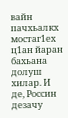вайн пачхьалкх мостаг1ех ц1ан йаран бахьана долуш хилар. И де, Россин дезачу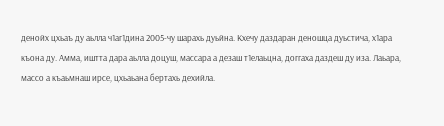денойх цхьаъ ду аьлла ч1аг1дина 2005-чу шарахь дуьйна. Кхечу даздаран деношца дуьстича, х1ара къона ду. Амма, иштта дара аьлла доцуш, массара а дезаш т1елаьцна, доггаха даздеш ду иза. Лаьара, массо а къаьмнаш ирсе, цхьаьана бертахь дехийла.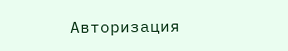Авторизация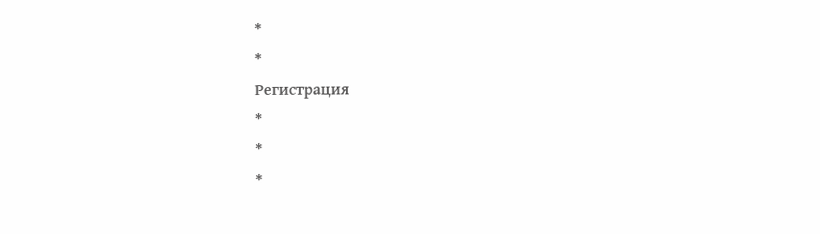*
*
Регистрация
*
*
*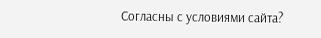Согласны с условиями сайта?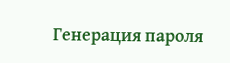Генерация пароля